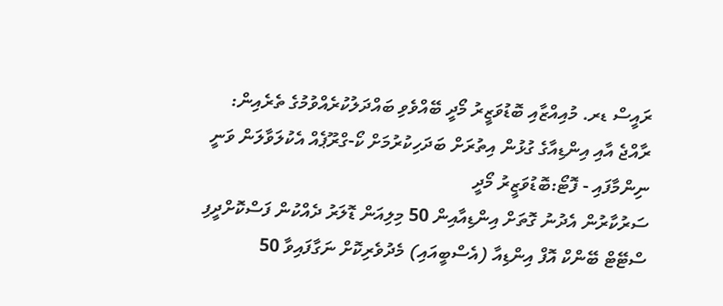ރައީސް ޑރ. މުއިއްޒާއި ބޮޑުވަޒީރު މޯދީ ބޭއްވެވި ބައްދަލުކުރެއްވުމުގެ ތެރެއިން: ރާއްޖެ އާއި އިންޑިއާގެ ގުޅުން އިތުރަށް ބަދަހިކުރުމަށް ކޯ-ގްރޫޕެއް އެކުލަވާލަން ވަނީ ނިންމާފައި - ފޮޓޯ:ބޮޑުވަޒީރު މޯދީ
ސަރުކާރުން އެދުނު ގޮތަށް އިންޑިއާއިން 50 މިލިއަން ޑޮލަރު ދެއްކުން ފަސްކޮށްދީފި
ސްޓޭޓް ބޭންކް އޮފް އިންޑިއާ (އެސްބީއައި) މެދުވެރިކޮށް ނަގާފައިވާ 50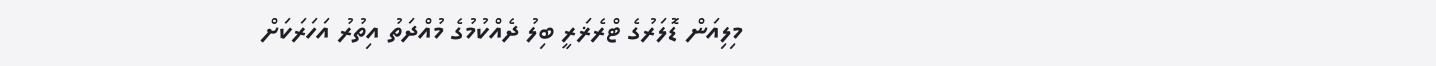މިލިއަން ޑޮލަރުގެ ޓްރެޜަރީ ބިލު ދެއްކުމުގެ މުއްދަތު އިތުރު އަހަރަކަށް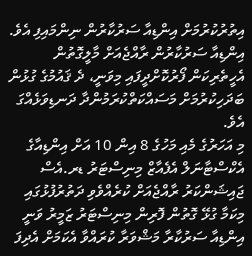އިތުރުކުރުމަށް އިންޑިއާ ސަރުކާރުން ނިންމައިފި އެވެ.
އިންޑިއާ ސަރުކާރުން ރާއްޖެއަށް މާލީގޮތުން އެހީތެރިކަން ފޯރުކޮށްދީފައި މިވަނީ، ދެ ޤައުމުގެ ގުޅުން ބަދަހިކުރުމަށް މަސައްކަތްކުރަމުންދާ ދަނޑިވަޅެއްގަ އެވެ.
މި އަހަރުގެ މެއި މަހުގެ 8 އިން 10 އަށް އިންޑިއާގެ އެކްސްޓާނަލް އެފެއާޒް މިނިސްޓަރު ޑރ.އެސް ޖައިޝަންކަރު ރާއްޖެއަށް ކުރެއްވެވި ދަތުރުފުޅުގައި މިކަމާ ގުޅޭ ގޮތުން ފޮރިން މިނިސްޓަރު ޒަމީރު ވަނީ އިންޑިއާ ސަރުކާރާ މަޝްވަރާ ކުރައްވާ އެކަމަށް އެދިފަ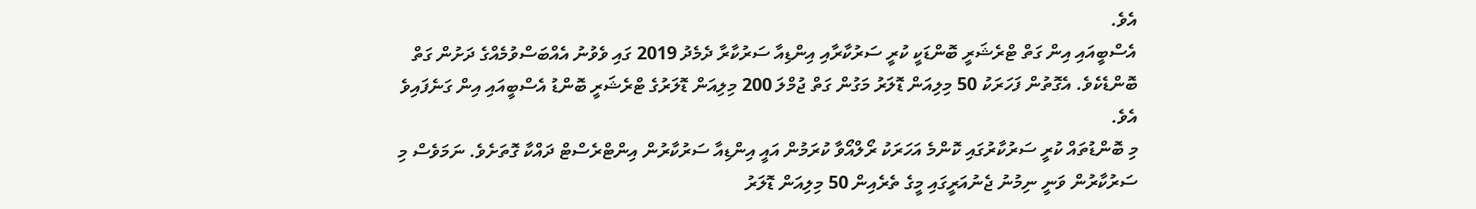އެވެ.
އެސްބީއައި އިން ގަތް ޓްރެޝަރީ ބޮންޑަކީ ކުރީ ސަރުކާރާއި އިންޑިއާ ސަރުކާރާ ދެމެދު 2019 ގައި ވެވުނު އެއްބަސްވުމެއްގެ ދަށުން ގަތް ބޮންޑެކެވެ. އެގޮތުން ފަހަރަކު 50 މިލިއަން ޑޮލަރު މަގުން ގަތް ޖުމްލަ 200 މިލިއަން ޑޮލަރުގެ ޓްރެޝަރީ ބޮންޑު އެސްބީއައި އިން ގަނެފައިވެ އެވެ.
މި ބޮންޑުތައް ކުރީ ސަރުކާރުގައި ކޮންމެ އަހަރަކު ރޯލްއޯވާ ކުރަމުން އައީ އިންޑިއާ ސަރުކާރުން އިންޓްރެސްޓް ދައްކާ ގޮތަށެވެ. ނަމަވެސް މި ސަރުކާރުން ވަނީ ނިމުނު ޖެނުއަރީގައި މީގެ ތެރެއިން 50 މިލިއަން ޑޮލަރު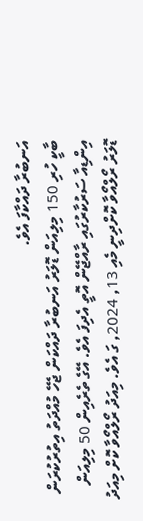އަނބުރާ ދައްކާފަ އެވެ.
ބާކީ ހުރި 150 މިލިއަން ޑޮލަރު އަނބުރާ ދައްކަން ޖެހޭ މުއްދަތު އިތުރުކުރަން އިންޑިއާ ސަރުކާރުގައި ރާއްޖޭން އޮތީ އެދިފަ އެވެ. އޭގެ ތެރެއިން 50 މިލިއަން ޑޮލަރު ރޯލްއޯވާ ކޮށްދިނީ މެއި 13, 2024, ގަ އެވެ. މިއަދު ރޯލްއޯވާ ކޮށް މިއަދު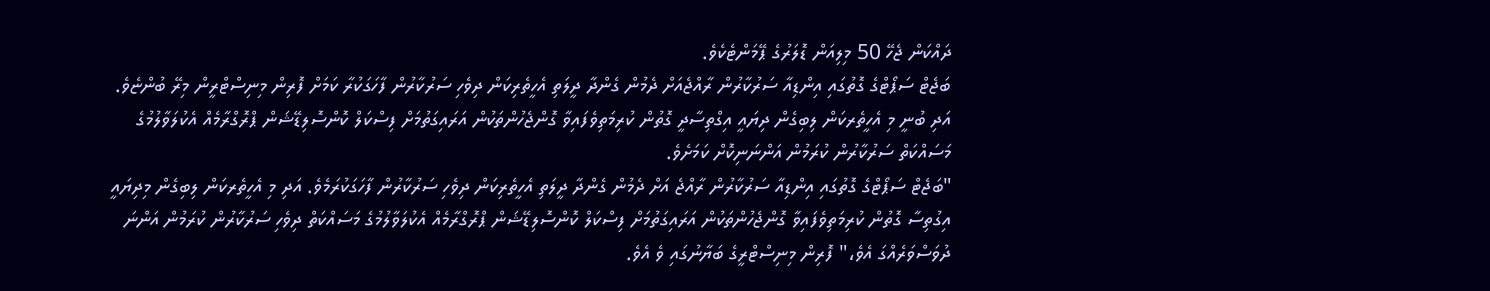ދައްކަން ޖެހޭ 50 މިލިއަން ޑޮލަރުގެ ޕޭމަންޓެކެވެ.
ބަޖެޓް ސަޕޯޓްގެ ގޮތުގައި އިންޑިއާ ސަރުކާރުން ރާއްޖެއަށް ދެމުން ގެންދާ ދީލަތި އެހީތެރިކަން ދިވެހި ސަރުކާރުން ފާހަގަކުރާ ކަމަށް ފޮރިން މިނިސްޓްރީން މިރޭ ބުންޏެވެ. އަދި ބުނީ މި އެހީތެރކަން ލިބިގެން ދިޔައީ އިގްތިސާދީ ގޮތުން ކުރިމަތިވެފައިވާ ގޮންޖެހުންތަކުން އަރައިގަތުމަށް ފިސްކަލް ކޮންސޮލިޑޭޝަން ޕްރޮގްރާމެއް އެކުލަވާލުމުގެ މަސައްކަތް ސަރުކާރުން ކުރަމުން އަންނަނިކޮށް ކަމަށެވެ.
"ބަޖެޓް ސަޕޯޓްގެ ގޮތުގައި އިންޑިއާ ސަރުކާރުން ރާއްޖެ އަށް ދެމުން ގެންދާ ދީލަތި އެހީތެރިކަން ދިވެހި ސަރުކާރުން ފާހަގަކުރަމެވެ. އަދި މި އެހީތެރކަން ލިބިގެން މިދިޔައީ އިގުތިސާ ގޮތުން ކުރިމަތިވެފައިވާ ގޮންޖެހުންތަކުން އަރައިގަތުމަށް ފިސްކަލް ކޮންސޮލިޑޭޝަން ޕްރޮގްރާމެއް އެކުލަވާލުމުގެ މަސައްކަތް ދިވެހި ސަރުކާރުން ކުރަމުން އަންނަ ދުވަސްވަރެއްގަ އެވެ،" ފޮރިން މިނިސްޓްރީގެ ބަޔާނުގައި ވެ އެވެ.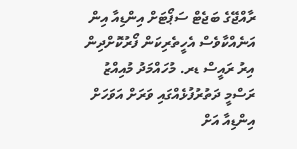ރާއްޖޭގެ ބަޖެޓް ސަޕޯޓަށް އިންޑިއާ އިން އަނެއްކާވެސް އެހީތެރިކަން ފޯރުކޮށްދިން އިރު ރައީސް ޑރ. މުހައްމަދު މުއިއްޒު ރަސްމީ ދަތުރުފުޅެއްގައި ވަރަށް އަވަހަށް އިންޑިއާ އަށް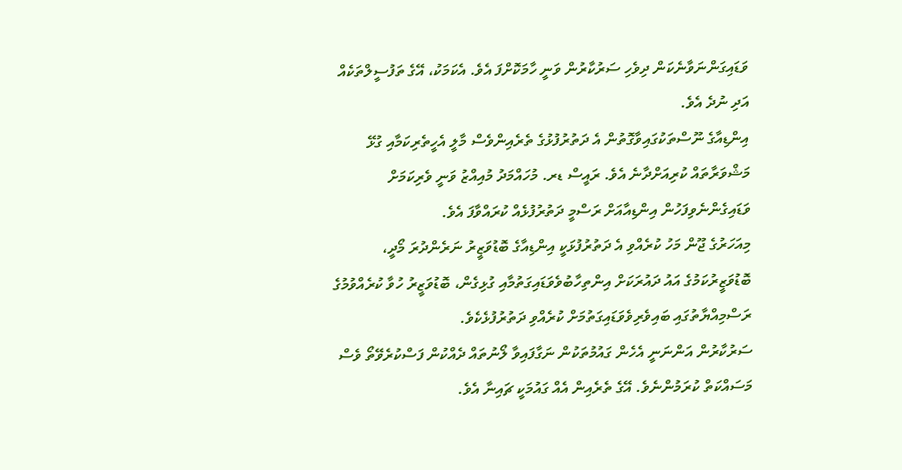ވަޑައިގަންނަވާނެކަން ދިވެހި ސަރުކާރުން ވަނީ ހާމަކޮށްފަ އެވެ. އެކަމަކު، އޭގެ ތަފުސީލްތަކެއް އަދި ނުދެ އެވެ.
އިންޑިއާގެ ނޫސްތަކުގައިވާގޮތުން އެ ދަތުރުފުޅުގެ ތެރެއިންވެސް މާލީ އެހީތެރިކަމާއި ގުޅޭ މަޝްވަރާތައް ކުރިއަށްދާނެ އެވެ. ރައީސް ޑރ. މުހައްމަދު މުއިއްޒު ވަނީ ވެރިކަމަށް ވަޑައިގެންނެވިފަހުން އިންޑިއާއަށް ރަސްމީ ދަތުރުފުޅެއް ކުރައްވާފަ އެވެ.
މިއަހަރުގެ ޖޫން މަހު ކުރެއްވި އެ ދަތުރުފުޅަކީ އިންޑިއާގެ ބޮޑުވަޒީރު ނަރެންދުރަ މޯދީ، ބޮޑުވަޒީރުކަމުގެ އައު ދައުރަކަށް އިންތިހާބުވެވަޑައިގަތުމާއި ގުޅިގެން، ބޮޑުވަޒީރު ހުވާ ކުރެއްވުމުގެ ރަސްމިއްޔާތުގައި ބައިވެރިވެވަޑައިގަތުމަށް ކުރެއްވި ދަތުރުފުޅެކެވެ.
ސަރުކާރުން އަންނަނީ އެހެން ގައުމުތަކުން ނަގާފައިވާ ލޯނުތައް ދެއްކުން ފަސްކުރެވޭތޯ ވެސް މަސައްކަތް ކުރަމުންނެވެ. އޭގެ ތެރެއިން އެއް ގައުމަކީ ޗައިނާ އެވެ.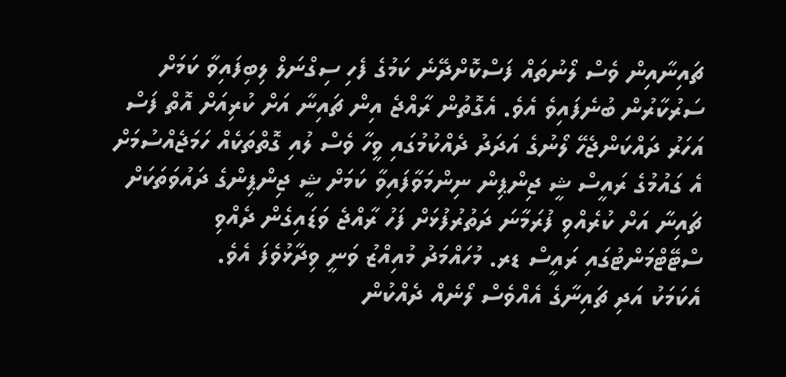ޗައިނާއިން ވެސް ލޯނުތައް ފަސްކޮށްދޭނެ ކަމުގެ ފެހި ސިގްނަލް ލިބިފައިވާ ކަމަށް ސަރުކާރުން ބުނެފައިވެ އެވެ. އެގޮތުން ރާއްޖެ އިން ޗައިނާ އަށް ކުރިއަށް އޮތް ފަސް އަހަރު ދައްކަންޖެހޭ ލޯނުގެ އަދަދު ދެއްކުމުގައި ވީހާ ވެސް ލުއި ގޮތްތަކެއް ހަމަޖެއްސުމަށް އެ ގައުމުގެ ރައީސް ޝީ ޖިންޕިން ނިންމަވާފައިވާ ކަމަށް ޝީ ޖިންޕިންގެ ދައުވަތަކަށް ޗައިނާ އަށް ކުރެއްވި ފުރަމާނަ ދަތުރުފުޅަށް ފަހު ރާއްޖެ ވަޑައިގެން ދެއްވި ސްޓޭޓްމަންޓުގައި ރައީސް ޑރ. މުހައްމަދު މުއިއްޒު ވަނީ ވިދާޅުވެފަ އެވެ.
އެކަމަކު އަދި ޗައިނާގެ އެއްވެސް ލޯނެއް ދެއްކުން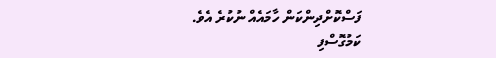ފަސްކޮށްދިންކަން ހާމައެއް ނުކުރެ އެވެ.
ކަމުގޮސްފި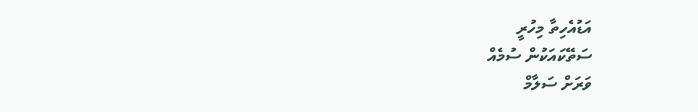އަޑުއެހިތާ މިހުރީ
ސަތޭކައަކުން ސުމެއް
ވަރަށް ސަލާމް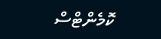ކޮމެންޓްސް